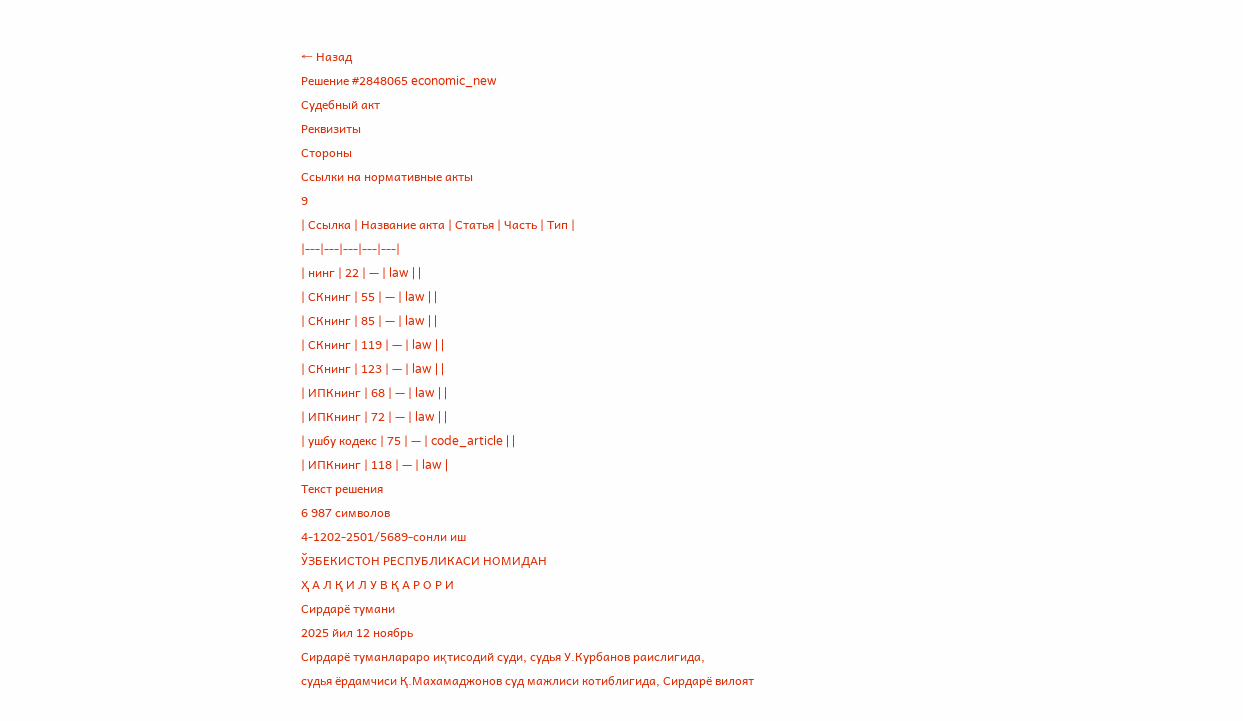← Назад
Решение #2848065 economic_new
Судебный акт
Реквизиты
Стороны
Ссылки на нормативные акты
9
| Ссылка | Название акта | Статья | Часть | Тип |
|---|---|---|---|---|
| нинг | 22 | — | law | |
| СКнинг | 55 | — | law | |
| СКнинг | 85 | — | law | |
| СКнинг | 119 | — | law | |
| СКнинг | 123 | — | law | |
| ИПКнинг | 68 | — | law | |
| ИПКнинг | 72 | — | law | |
| ушбу кодекс | 75 | — | code_article | |
| ИПКнинг | 118 | — | law |
Текст решения
6 987 символов
4-1202-2501/5689-сонли иш
ЎЗБЕКИСТОН РЕСПУБЛИКАСИ НОМИДАН
Ҳ А Л Қ И Л У В Қ А Р О Р И
Сирдарё тумани
2025 йил 12 ноябрь
Сирдарё туманлараро иқтисодий суди, судья У.Курбанов раислигида,
судья ёрдамчиси Қ.Махамаджонов суд мажлиси котиблигида, Сирдарё вилоят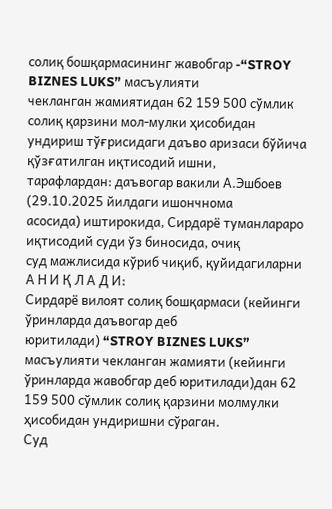солиқ бошқармасининг жавобгар -“STROY BIZNES LUKS” масъулияти
чекланган жамиятидан 62 159 500 сўмлик солиқ қарзини мол-мулки ҳисобидан
ундириш тўғрисидаги даъво аризаси бўйича қўзғатилган иқтисодий ишни,
тарафлардан: даъвогар вакили А.Эшбоев (29.10.2025 йилдаги ишончнома
асосида) иштирокида, Сирдарё туманлараро иқтисодий суди ўз биносида, очиқ
суд мажлисида кўриб чиқиб, қуйидагиларни
А Н И Қ Л А Д И:
Сирдарё вилоят солиқ бошқармаси (кейинги ўринларда даъвогар деб
юритилади) “STROY BIZNES LUKS” масъулияти чекланган жамияти (кейинги
ўринларда жавобгар деб юритилади)дан 62 159 500 сўмлик солиқ қарзини молмулки ҳисобидан ундиришни сўраган.
Суд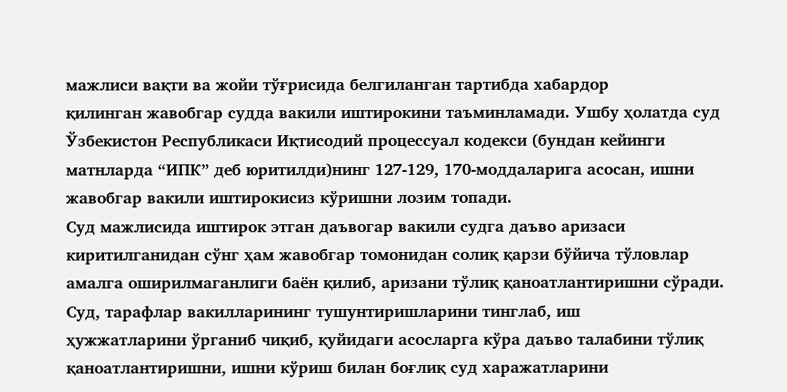мажлиси вақти ва жойи тўғрисида белгиланган тартибда хабардор
қилинган жавобгар судда вакили иштирокини таъминламади. Ушбу ҳолатда суд
Ўзбекистон Республикаси Иқтисодий процессуал кодекси (бундан кейинги
матнларда “ИПК” деб юритилди)нинг 127-129, 170-моддаларига асосан, ишни
жавобгар вакили иштирокисиз кўришни лозим топади.
Суд мажлисида иштирок этган даъвогар вакили судга даъво аризаси
киритилганидан сўнг ҳам жавобгар томонидан солиқ қарзи бўйича тўловлар
амалга оширилмаганлиги баён қилиб, аризани тўлиқ қаноатлантиришни сўради.
Суд, тарафлар вакилларининг тушунтиришларини тинглаб, иш
ҳужжатларини ўрганиб чиқиб, қуйидаги асосларга кўра даъво талабини тўлиқ
қаноатлантиришни, ишни кўриш билан боғлиқ суд харажатларини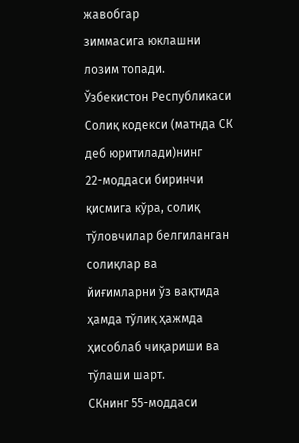жавобгар
зиммасига юклашни лозим топади.
Ўзбекистон Республикаси Солиқ кодекси (матнда СК деб юритилади)нинг
22-моддаси биринчи қисмига кўра, солиқ тўловчилар белгиланган солиқлар ва
йиғимларни ўз вақтида ҳамда тўлиқ ҳажмда ҳисоблаб чиқариши ва тўлаши шарт.
СКнинг 55-моддаси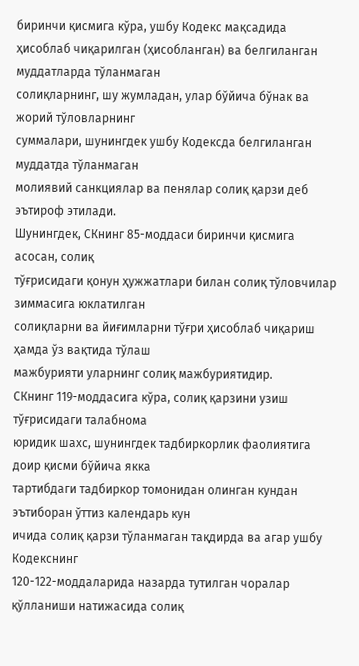биринчи қисмига кўра, ушбу Кодекс мақсадида
ҳисоблаб чиқарилган (ҳисобланган) ва белгиланган муддатларда тўланмаган
солиқларнинг, шу жумладан, улар бўйича бўнак ва жорий тўловларнинг
суммалари, шунингдек ушбу Кодексда белгиланган муддатда тўланмаган
молиявий санкциялар ва пенялар солиқ қарзи деб эътироф этилади.
Шунингдек, СКнинг 85-моддаси биринчи қисмига асосан, солиқ
тўғрисидаги қонун ҳужжатлари билан солиқ тўловчилар зиммасига юклатилган
солиқларни ва йиғимларни тўғри ҳисоблаб чиқариш ҳамда ўз вақтида тўлаш
мажбурияти уларнинг солиқ мажбуриятидир.
СКнинг 119-моддасига кўра, солиқ қарзини узиш тўғрисидаги талабнома
юридик шахс, шунингдек тадбиркорлик фаолиятига доир қисми бўйича якка
тартибдаги тадбиркор томонидан олинган кундан эътиборан ўттиз календарь кун
ичида солиқ қарзи тўланмаган тақдирда ва агар ушбу Кодекснинг
120-122-моддаларида назарда тутилган чоралар қўлланиши натижасида солиқ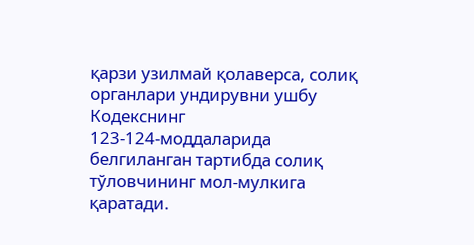қарзи узилмай қолаверса, солиқ органлари ундирувни ушбу Кодекснинг
123-124-моддаларида белгиланган тартибда солиқ тўловчининг мол-мулкига
қаратади.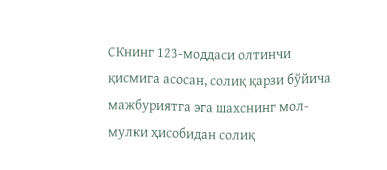СКнинг 123-моддаси олтинчи қисмига асосан, солиқ қарзи бўйича
мажбуриятга эга шахснинг мол-мулки ҳисобидан солиқ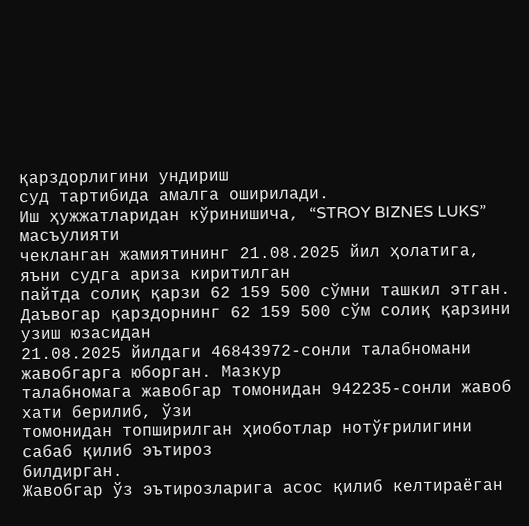қарздорлигини ундириш
суд тартибида амалга оширилади.
Иш ҳужжатларидан кўринишича, “STROY BIZNES LUKS” масъулияти
чекланган жамиятининг 21.08.2025 йил ҳолатига, яъни судга ариза киритилган
пайтда солиқ қарзи 62 159 500 сўмни ташкил этган.
Даъвогар қарздорнинг 62 159 500 сўм солиқ қарзини узиш юзасидан
21.08.2025 йилдаги 46843972-сонли талабномани жавобгарга юборган. Мазкур
талабномага жавобгар томонидан 942235-сонли жавоб хати берилиб, ўзи
томонидан топширилган ҳиоботлар нотўғрилигини сабаб қилиб эътироз
билдирган.
Жавобгар ўз эътирозларига асос қилиб келтираёган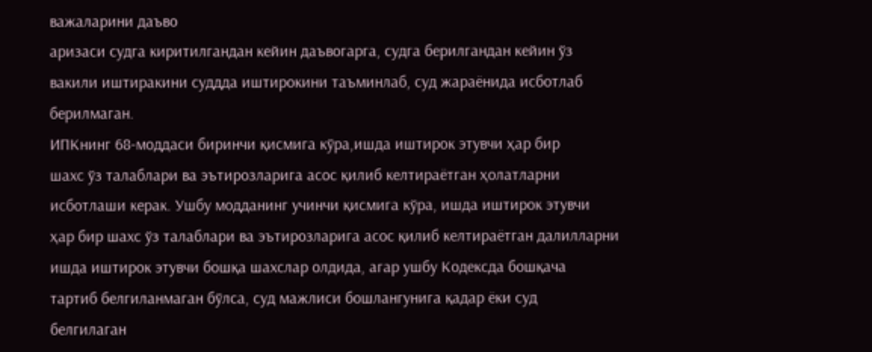важаларини даъво
аризаси судга киритилгандан кейин даъвогарга, судга берилгандан кейин ўз
вакили иштиракини суддда иштирокини таъминлаб, суд жараёнида исботлаб
берилмаган.
ИПКнинг 68-моддаси биринчи қисмига кўра,ишда иштирок этувчи ҳар бир
шахс ўз талаблари ва эътирозларига асос қилиб келтираётган ҳолатларни
исботлаши керак. Ушбу модданинг учинчи қисмига кўра, ишда иштирок этувчи
ҳар бир шахс ўз талаблари ва эътирозларига асос қилиб келтираётган далилларни
ишда иштирок этувчи бошқа шахслар олдида, агар ушбу Кодексда бошқача
тартиб белгиланмаган бўлса, суд мажлиси бошлангунига қадар ёки суд
белгилаган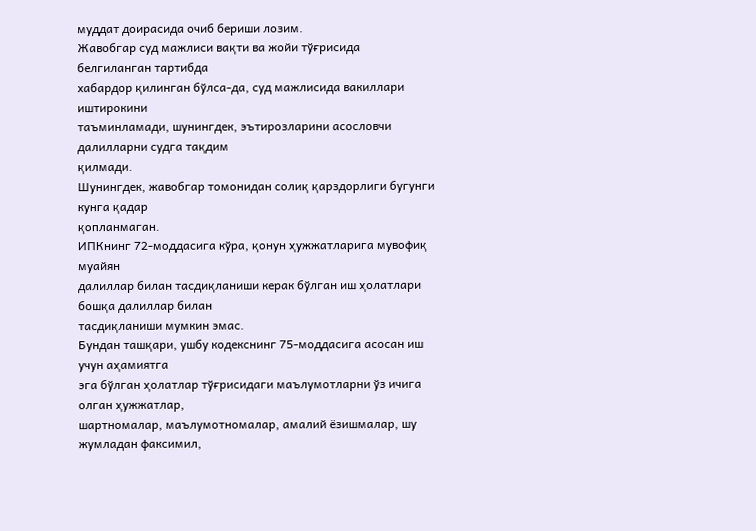муддат доирасида очиб бериши лозим.
Жавобгар суд мажлиси вақти ва жойи тўғрисида белгиланган тартибда
хабардор қилинган бўлса-да, суд мажлисида вакиллари
иштирокини
таъминламади, шунингдек, эътирозларини асословчи далилларни судга тақдим
қилмади.
Шунингдек, жавобгар томонидан солиқ қарздорлиги бугунги кунга қадар
қопланмаган.
ИПКнинг 72-моддасига кўра, қонун ҳужжатларига мувофиқ муайян
далиллар билан тасдиқланиши керак бўлган иш ҳолатлари бошқа далиллар билан
тасдиқланиши мумкин эмас.
Бундан ташқари, ушбу кодекснинг 75-моддасига асосан иш учун аҳамиятга
эга бўлган ҳолатлар тўғрисидаги маълумотларни ўз ичига олган ҳужжатлар,
шартномалар, маълумотномалар, амалий ёзишмалар, шу жумладан факсимил,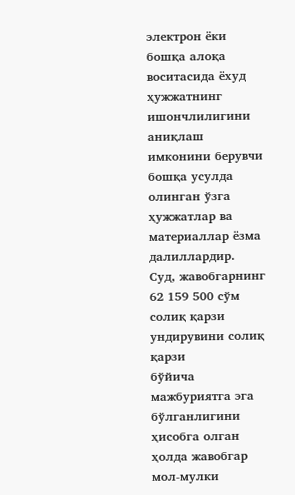электрон ёки бошқа алоқа воситасида ёхуд ҳужжатнинг ишончлилигини
аниқлаш имконини берувчи бошқа усулда олинган ўзга ҳужжатлар ва
материаллар ёзма далиллардир.
Суд, жавобгарнинг 62 159 500 сўм солиқ қарзи ундирувини солиқ қарзи
бўйича мажбуриятга эга бўлганлигини ҳисобга олган ҳолда жавобгар мол-мулки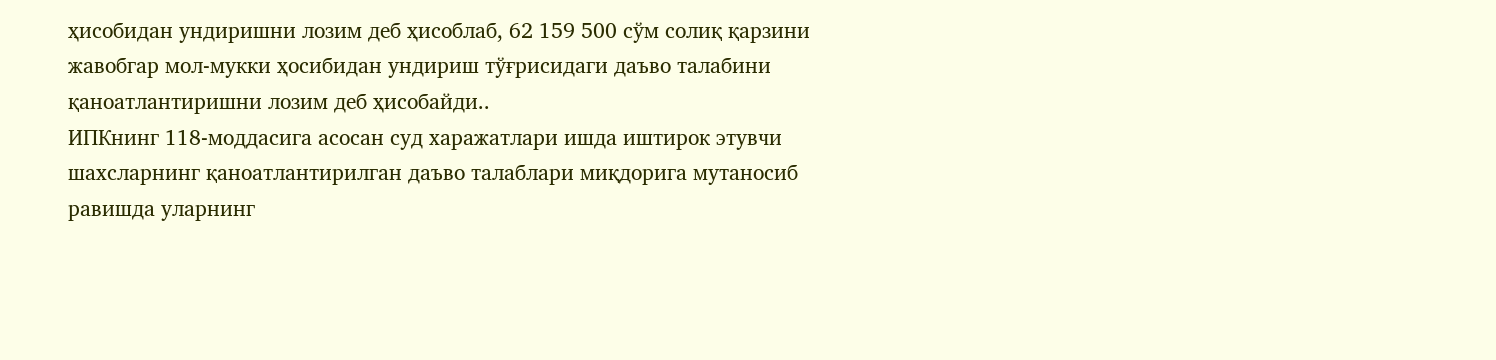ҳисобидан ундиришни лозим деб ҳисоблаб, 62 159 500 сўм солиқ қарзини
жавобгар мол-мукки ҳосибидан ундириш тўғрисидаги даъво талабини
қаноатлантиришни лозим деб ҳисобайди..
ИПКнинг 118-моддасига асосан суд харажатлари ишда иштирок этувчи
шахсларнинг қаноатлантирилган даъво талаблари миқдорига мутаносиб
равишда уларнинг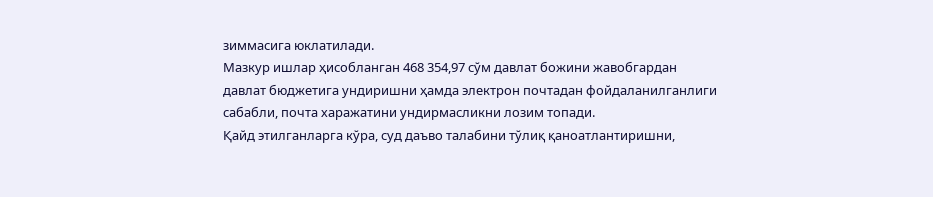зиммасига юклатилади.
Мазкур ишлар ҳисобланган 468 354,97 сўм давлат божини жавобгардан
давлат бюджетига ундиришни ҳамда электрон почтадан фойдаланилганлиги
сабабли, почта харажатини ундирмасликни лозим топади.
Қайд этилганларга кўра, суд даъво талабини тўлиқ қаноатлантиришни,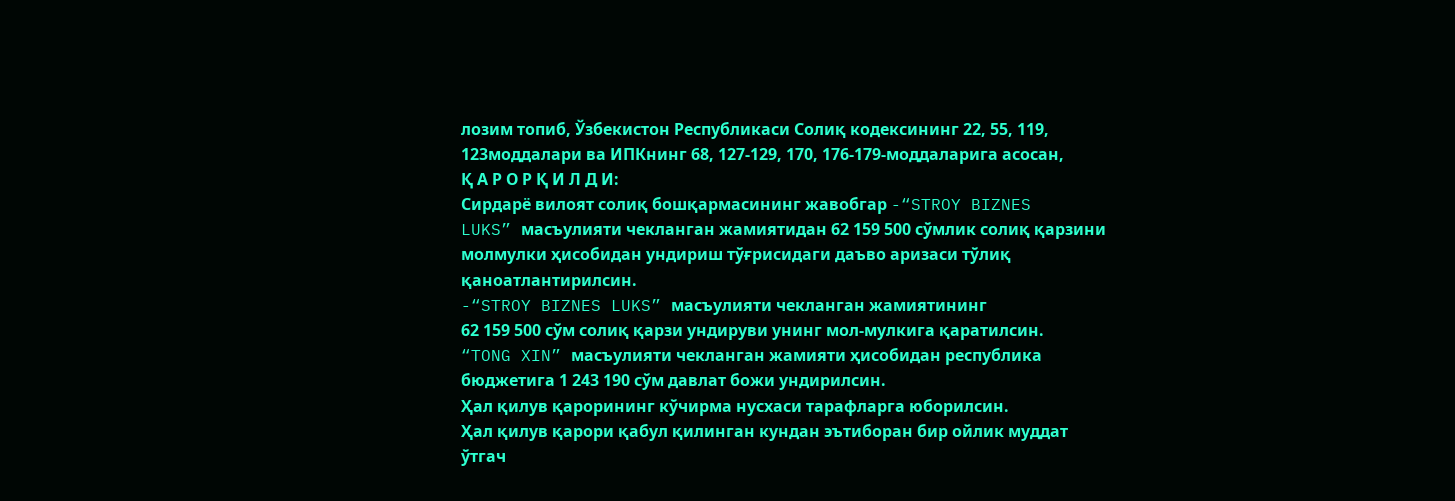лозим топиб, Ўзбекистон Республикаси Солиқ кодексининг 22, 55, 119, 123моддалари ва ИПКнинг 68, 127-129, 170, 176-179-моддаларига асосан,
Қ А Р О Р Қ И Л Д И:
Сирдарё вилоят солиқ бошқармасининг жавобгар -“STROY BIZNES
LUKS” масъулияти чекланган жамиятидан 62 159 500 сўмлик солиқ қарзини молмулки ҳисобидан ундириш тўғрисидаги даъво аризаси тўлиқ қаноатлантирилсин.
-“STROY BIZNES LUKS” масъулияти чекланган жамиятининг
62 159 500 сўм солиқ қарзи ундируви унинг мол-мулкига қаратилсин.
“TONG XIN” масъулияти чекланган жамияти ҳисобидан республика
бюджетига 1 243 190 сўм давлат божи ундирилсин.
Ҳал қилув қарорининг кўчирма нусхаси тарафларга юборилсин.
Ҳал қилув қарори қабул қилинган кундан эътиборан бир ойлик муддат
ўтгач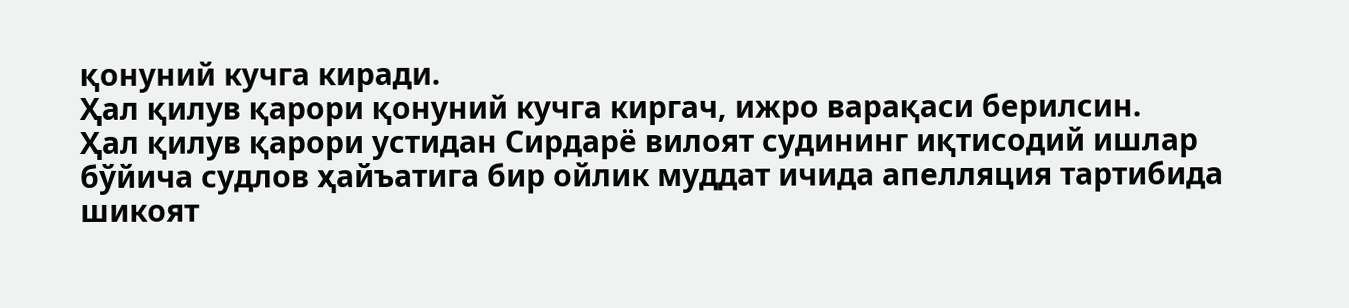қонуний кучга киради.
Ҳал қилув қарори қонуний кучга киргач, ижро варақаси берилсин.
Ҳал қилув қарори устидан Сирдарё вилоят судининг иқтисодий ишлар
бўйича судлов ҳайъатига бир ойлик муддат ичида апелляция тартибида шикоят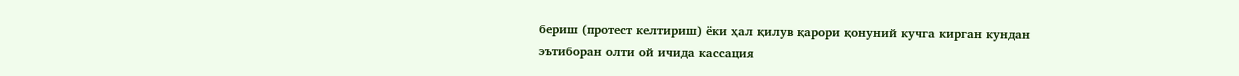бериш (протест келтириш) ёки ҳал қилув қарори қонуний кучга кирган кундан
эътиборан олти ой ичида кассация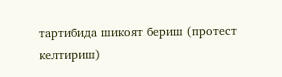тартибида шикоят бериш (протест келтириш)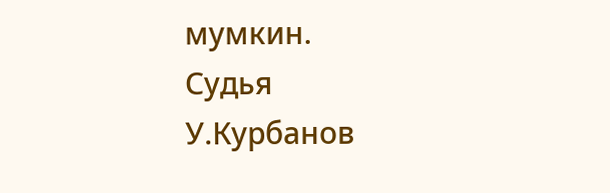мумкин.
Судья
У.Курбанов